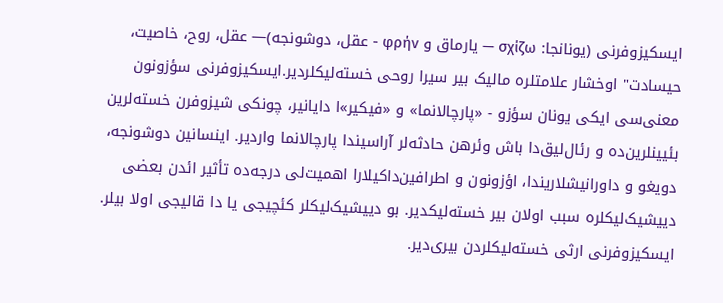ایسکیزوفرنی (یونانجا: σχίζω — یارماق و φρήν - عقل، دوشونجه)— عقل، روح، خاصیت، حیسادت" اوخشار علامتلره مالیک بیر سیرا روحی خسته‌لیکلردیر.ایسکیزوفرنی سؤزونون معنی‌سی ایکی یونان سؤزو - «پارچالانما» و «فیکیر»ا دایانیر، چونکی شیزوفرن خسته‌لرین بئیینلرین‌ده و رئال‌لیق‌دا باش وئرهن حادثه‌لر آراسیندا پارچالانما واردیر. اینسانین دوشونجه، دویغو و داورانیشلاریندا، اؤزونون و اطرافین‌داکیلارا اهمیت‌لی درجه‌ده تأثیر ائد‌ن بعضی دییشیک‌لیکلره سبب اولان بیر خسته‌لیکدیر. بو دییشیک‌لیکلر کئچیجی یا دا قالیجی اولا بیلر. ایسکیزوفرنی ارثی خسته‌لیکلردن بیری‌دیر.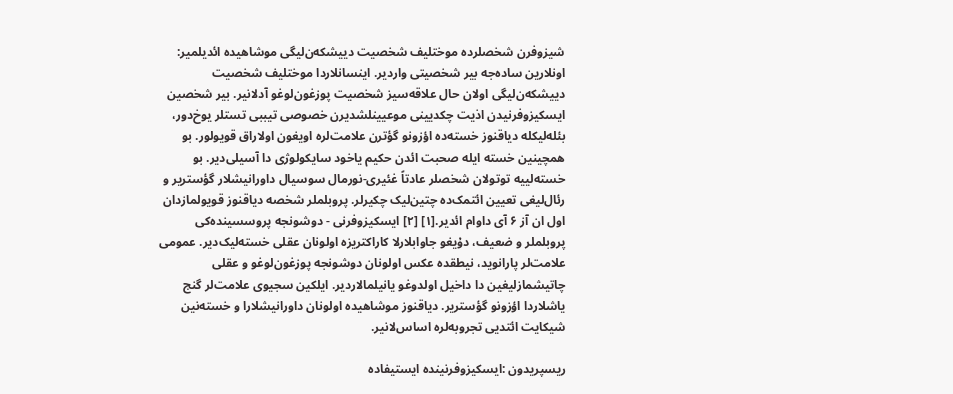شیزوفرن شخصلرده موختلیف شخصیت دییشکه‌ن‌لیگی موشاهیده ائدیلمیر: اونلارین ساده‌جه بیر شخصیتی واردیر. اینسانلاردا موختلیف شخصیت دییشکه‌ن‌لیگی اولان حال علاقه‌سیز شخصیت پوزغون‌لوغو آدلانیر. بیر شخصین ایسکیزوفرنیدن اذیت چکدیینی موعیینلشدیرن خصوصی تیببی تستلر یوخ‌دور، بئله‌لیکله دیاقنوز خسته‌ده اؤزونو گؤترن علامت‌لره اویغون اولاراق قویولور. بو همچینین خسته ایله صحبت ائد‌ن حکیم یاخود سایکولوژی دا آسیلی‌دیر. بو خسته‌لییه توتولان شخصلر عادتاً غئیری-نورمال سوسیال داورانیشلار گؤستریر و رئال‌لیغی تعیین ائتمک‌ده چتین‌لیک چکیرلر. پروبلملر شخصه دیاقنوز قویولمازدان اول ان آز ۶ آی داوام ائدیر.[۱] [۲] ایسکیزوفرنی - دوشونجه پروسسینده‌کی پروبلملر و ضعیف، دۇیغو جاوابلارلا کاراکتریزه اولونان عقلی خسته‌لیک‌دیر. عمومی علامت‌لر پارانوید، نیطقده عکس اولونان دوشونجه پوزغون‌لوغو و عقلی چاتیشمازلیغین دا داخیل اولدوغو یانیلمالاردیر. ایلکین سجیوی علامت‌لر گنج یاشلاردا اؤزونو گؤستریر. دیاقنوز موشاهیده اولونان داورانیشلارا و خسته‌نین شیکایت ائتدیی تجروبه‌لره اساس‌لانیر.

ریسپریدون :ایسکیزوفرنینده ایستیفاده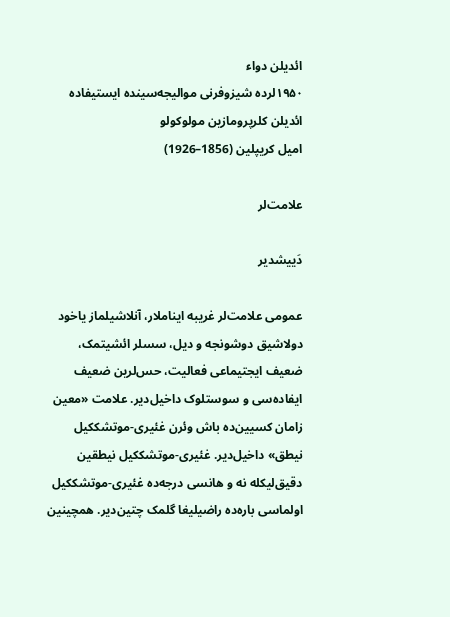ائدیلن دواء
۱۹۵۰لرده شیزوفرنی موالیجه‌سینده ایستیفاده ائدیلن کلرپرومازین مولوکولو
امیل کریپلین (1856–1926)

علامت‌لر

دَییشدیر

عمومی علامت‌لر غریبه ایناملار، آنلاشیلماز یاخود دولاشیق دوشونجه و دیل، سسلر ائشیتمک، ضعیف ایجتیماعی فعالیت، حس‌لرین ضعیف ایفاده‌سی و سوستلوک داخیل‌دیر. علامت «معین زامان کسیین‌ده باش وئرن غئیری-موتشککیل نیطق» داخیل‌دیر. غئیری-موتشککیل نیطقین دقیق‌لیکله نه و هانسی درجه‌ده غئیری-موتشککیل اولماسی باره‌ده راضیلیغا گلمک چتین‌دیر. همچینین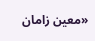«معین زامان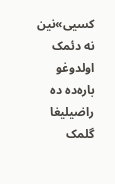کسیی»نین نه دئمک اولدوغو باره‌ده ده راضیلیغا گلمک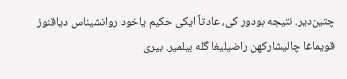چتین‌دیر. نتیجه بودور کی، عادتاً ایکی حکیم یاخود روانشیناس دیاقنوز قویماغا چالیشارکهن راضیلیغا گله بیلمیر. بیری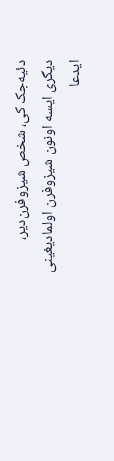دئیه‌جک کی، شخص شیزوفرن‌دیر، دیگری ایسه اونون شیزوفرن اولمادیغینی ایدعا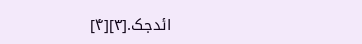ائد‌جک.[۳][۴]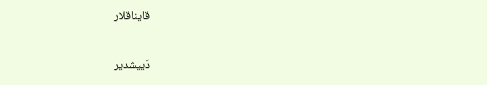قایناقلار

دَییشدیر